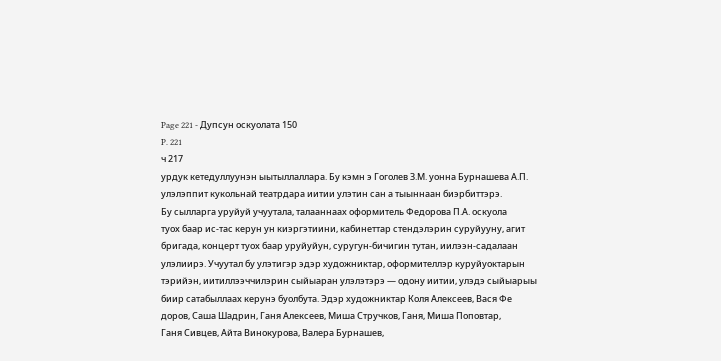Page 221 - Дупсун оскуолата 150
P. 221
ч 217
урдук кетедуллуунэн ыытыллаллара. Бу кэмн э Гоголев З.М. уонна Бурнашева А.П.
улэлэппит кукольнай театрдара иитии улэтин сан а тыыннаан биэрбиттэрэ.
Бу сылларга уруйуй учуутала, талааннаах оформитель Федорова П.А. оскуола
туох баар ис-тас керун ун киэргэтиини, кабинеттар стендэлэрин суруйууну, агит
бригада, концерт туох баар уруйуйун, суругун-бичигин тутан, иилээн-садалаан
улэлиирэ. Учуутал бу улэтигэр эдэр художниктар, оформителлэр куруйуоктарын
тэрийэн, иитиллээччилэрин сыйыаран улэлэтэрэ — одону иитии, улэдэ сыйыарыы
биир сатабыллаах керунэ буолбута. Эдэр художниктар Коля Алексеев, Вася Фе
доров, Саша Шадрин, Ганя Алексеев, Миша Стручков, Ганя, Миша Поповтар,
Ганя Сивцев, Айта Винокурова, Валера Бурнашев,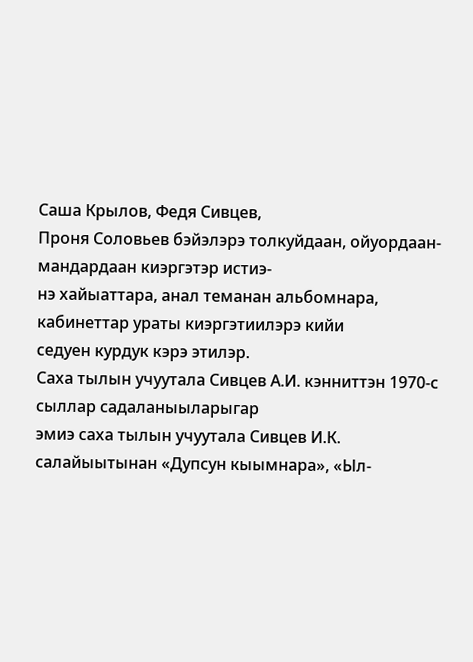Саша Крылов, Федя Сивцев,
Проня Соловьев бэйэлэрэ толкуйдаан, ойуордаан-мандардаан киэргэтэр истиэ-
нэ хайыаттара, анал теманан альбомнара, кабинеттар ураты киэргэтиилэрэ кийи
седуен курдук кэрэ этилэр.
Саха тылын учуутала Сивцев А.И. кэнниттэн 1970-с сыллар садаланыыларыгар
эмиэ саха тылын учуутала Сивцев И.К. салайыытынан «Дупсун кыымнара», «Ыл-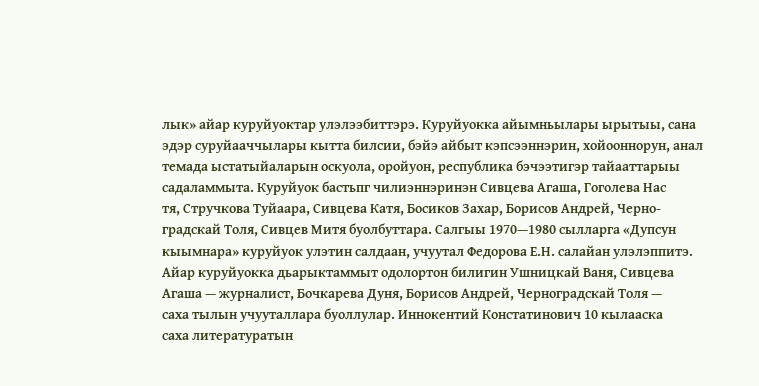лык» айар куруйуоктар улэлээбиттэрэ. Куруйуокка айымньылары ырытыы, сана
эдэр суруйааччылары кытта билсии, бэйэ айбыт кэпсээннэрин, хойооннорун, анал
темада ыстатыйаларын оскуола, оройуон, республика бэчээтигэр тайааттарыы
садаламмыта. Куруйуок бастьпг чилиэннэринэн Сивцева Агаша, Гоголева Нас
тя, Стручкова Туйаара, Сивцева Катя, Босиков Захар, Борисов Андрей, Черно-
градскай Толя, Сивцев Митя буолбуттара. Салгыы 1970—1980 сылларга «Дупсун
кыымнара» куруйуок улэтин салдаан, учуутал Федорова Е.Н. салайан улэлэппитэ.
Айар куруйуокка дьарыктаммыт одолортон билигин Ушницкай Ваня, Сивцева
Агаша — журналист, Бочкарева Дуня, Борисов Андрей, Черноградскай Толя —
саха тылын учууталлара буоллулар. Иннокентий Констатинович 10 кылааска
саха литературатын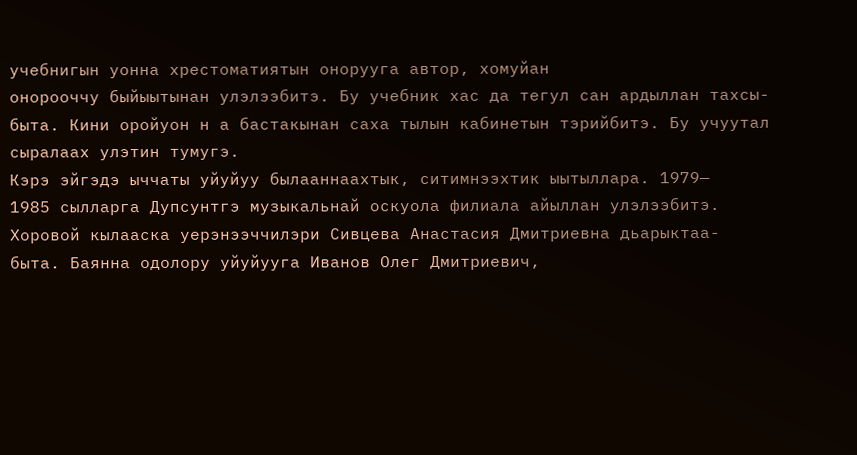учебнигын уонна хрестоматиятын онорууга автор, хомуйан
онорооччу быйыытынан улэлээбитэ. Бу учебник хас да тегул сан ардыллан тахсы-
быта. Кини оройуон н а бастакынан саха тылын кабинетын тэрийбитэ. Бу учуутал
сыралаах улэтин тумугэ.
Кэрэ эйгэдэ ыччаты уйуйуу былааннаахтык, ситимнээхтик ыытыллара. 1979—
1985 сылларга Дупсунтгэ музыкальнай оскуола филиала айыллан улэлээбитэ.
Хоровой кылааска уерэнээччилэри Сивцева Анастасия Дмитриевна дьарыктаа-
быта. Баянна одолору уйуйууга Иванов Олег Дмитриевич,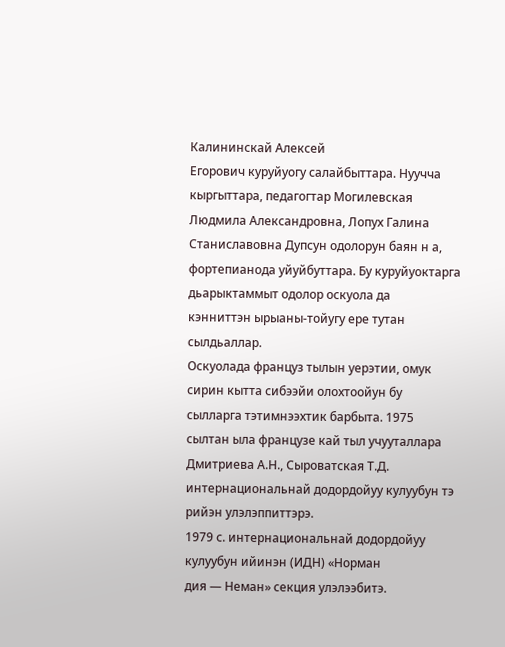Калининскай Алексей
Егорович куруйуогу салайбыттара. Нуучча кыргыттара, педагогтар Могилевская
Людмила Александровна, Лопух Галина Станиславовна Дупсун одолорун баян н а,
фортепианода уйуйбуттара. Бу куруйуоктарга дьарыктаммыт одолор оскуола да
кэнниттэн ырыаны-тойугу ере тутан сылдьаллар.
Оскуолада француз тылын уерэтии, омук сирин кытта сибээйи олохтоойун бу
сылларга тэтимнээхтик барбыта. 1975 сылтан ыла французе кай тыл учууталлара
Дмитриева А.Н., Сыроватская Т.Д. интернациональнай додордойуу кулуубун тэ
рийэн улэлэппиттэрэ.
1979 с. интернациональнай додордойуу кулуубун ийинэн (ИДН) «Норман
дия — Неман» секция улэлээбитэ.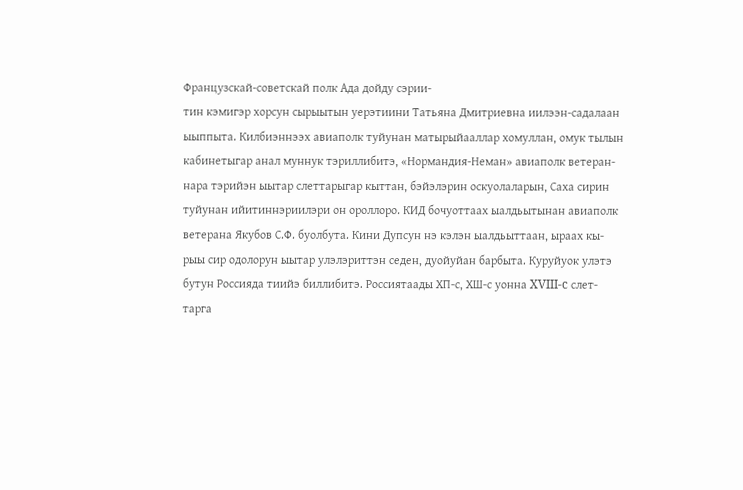Французскай-советскай полк Ада дойду сэрии-
тин кэмигэр хорсун сырыытын уерэтиини Татьяна Дмитриевна иилээн-садалаан
ыыппыта. Килбиэннээх авиаполк туйунан матырыйааллар хомуллан, омук тылын
кабинетыгар анал муннук тэриллибитэ, «Нормандия-Неман» авиаполк ветеран-
нара тэрийэн ыытар слеттарыгар кыттан, бэйэлэрин оскуолаларын, Саха сирин
туйунан ийитиннэриилэри он ороллоро. КИД бочуоттаах ыалдьытынан авиаполк
ветерана Якубов С.Ф. буолбута. Кини Дупсун нэ кэлэн ыалдьыттаан, ыраах кы-
рыы сир одолорун ыытар улэлэриттэн седен, дуойуйан барбыта. Куруйуок улэтэ
бутун Россияда тиийэ биллибитэ. Россиятаады ХП-с, ХШ-с уонна XVIII-c слет-
тарга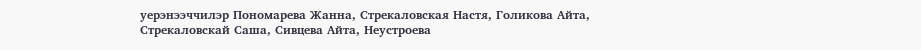уерэнээччилэр Пономарева Жанна, Стрекаловская Настя, Голикова Айта,
Стрекаловскай Саша, Сивцева Айта, Неустроева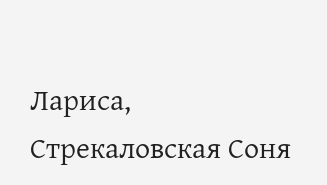Лариса, Стрекаловская Соня